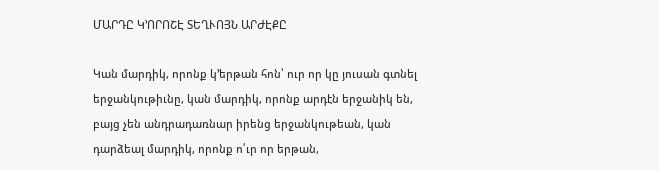ՄԱՐԴԸ Կ՚ՈՐՈՇԷ ՏԵՂՒՈՅՆ ԱՐԺԷՔԸ

Կան մարդիկ, որոնք կ՚երթան հոն՝ ուր որ կը յուսան գտնել երջանկութիւնը, կան մարդիկ, որոնք արդէն երջանիկ են, բայց չեն անդրադառնար իրենց երջանկութեան, կան դարձեալ մարդիկ, որոնք ո՛ւր որ երթան,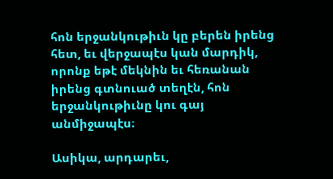հոն երջանկութիւն կը բերեն իրենց հետ, եւ վերջապէս կան մարդիկ, որոնք եթէ մեկնին եւ հեռանան իրենց գտնուած տեղէն, հոն երջանկութիւնը կու գայ անմիջապէս։

Ասիկա, արդարեւ,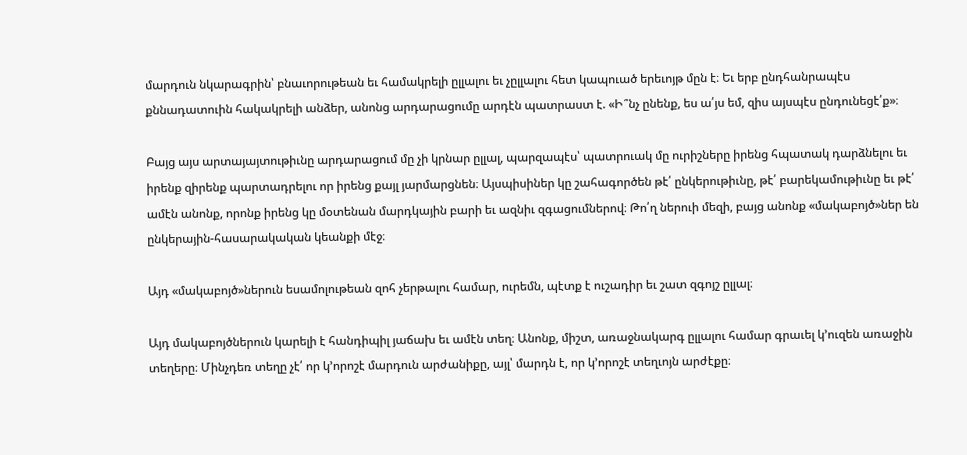մարդուն նկարագրին՝ բնաւորութեան եւ համակրելի ըլլալու եւ չըլլալու հետ կապուած երեւոյթ մըն է։ Եւ երբ ընդհանրապէս քննադատուին հակակրելի անձեր, անոնց արդարացումը արդէն պատրաստ է. «Ի՞նչ ընենք, ես ա՛յս եմ, զիս այսպէս ընդունեցէ՛ք»։

Բայց այս արտայայտութիւնը արդարացում մը չի կրնար ըլլալ, պարզապէս՝ պատրուակ մը ուրիշները իրենց հպատակ դարձնելու եւ իրենք զիրենք պարտադրելու որ իրենց քայլ յարմարցնեն։ Այսպիսիներ կը շահագործեն թէ՛ ընկերութիւնը, թէ՛ բարեկամութիւնը եւ թէ՛ ամէն անոնք, որոնք իրենց կը մօտենան մարդկային բարի եւ ազնիւ զգացումներով։ Թո՛ղ ներուի մեզի, բայց անոնք «մակաբոյծ»ներ են ընկերային-հասարակական կեանքի մէջ։

Այդ «մակաբոյծ»ներուն եսամոլութեան զոհ չերթալու համար, ուրեմն, պէտք է ուշադիր եւ շատ զգոյշ ըլլալ։

Այդ մակաբոյծներուն կարելի է հանդիպիլ յաճախ եւ ամէն տեղ։ Անոնք, միշտ, առաջնակարգ ըլլալու համար գրաւել կ՚ուզեն առաջին տեղերը։ Մինչդեռ տեղը չէ՛ որ կ՚որոշէ մարդուն արժանիքը, այլ՝ մարդն է, որ կ՚որոշէ տեղւոյն արժէքը։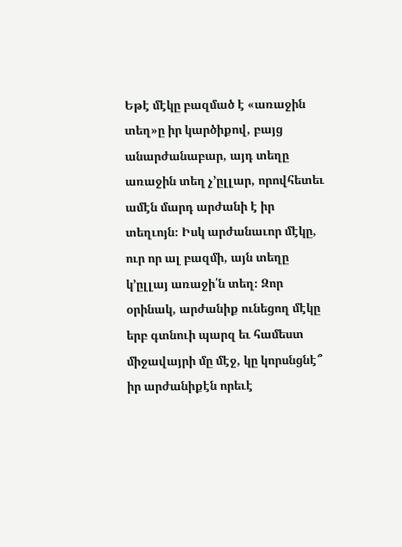Եթէ մէկը բազմած է «առաջին տեղ»ը իր կարծիքով, բայց անարժանաբար, այդ տեղը առաջին տեղ չ՚ըլլար, որովհետեւ ամէն մարդ արժանի է իր տեղւոյն։ Իսկ արժանաւոր մէկը, ուր որ ալ բազմի, այն տեղը կ՚ըլլայ առաջի՛ն տեղ։ Զոր օրինակ, արժանիք ունեցող մէկը երբ գտնուի պարզ եւ համեստ միջավայրի մը մէջ, կը կորսնցնէ՞ իր արժանիքէն որեւէ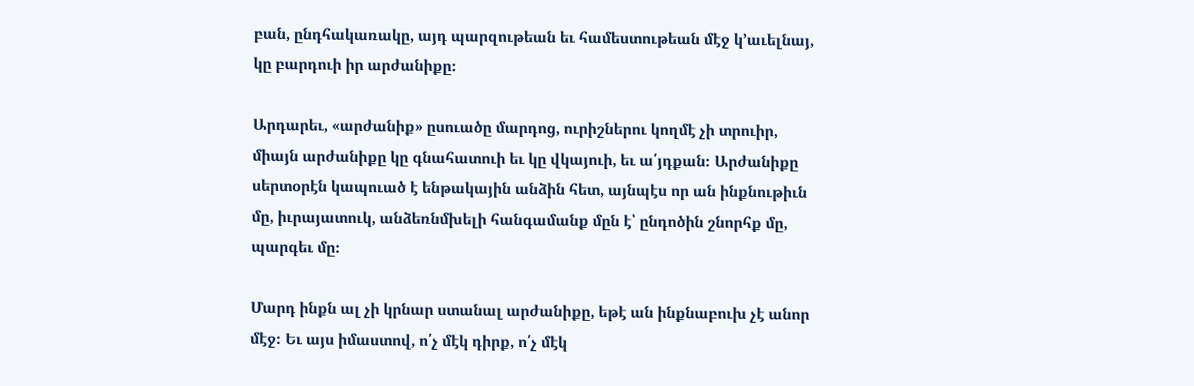բան, ընդհակառակը, այդ պարզութեան եւ համեստութեան մէջ կ՚աւելնայ, կը բարդուի իր արժանիքը։

Արդարեւ, «արժանիք» ըսուածը մարդոց, ուրիշներու կողմէ չի տրուիր, միայն արժանիքը կը գնահատուի եւ կը վկայուի, եւ ա՛յդքան։ Արժանիքը սերտօրէն կապուած է ենթակային անձին հետ, այնպէս որ ան ինքնութիւն մը, իւրայատուկ, անձեռնմխելի հանգամանք մըն է՝ ընդոծին շնորհք մը, պարգեւ մը։

Մարդ ինքն ալ չի կրնար ստանալ արժանիքը, եթէ ան ինքնաբուխ չէ անոր մէջ։ Եւ այս իմաստով, ո՛չ մէկ դիրք, ո՛չ մէկ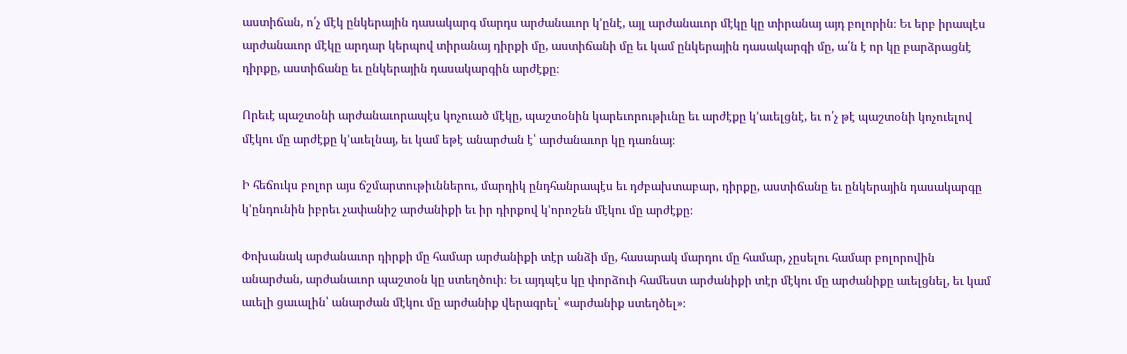աստիճան, ո՛չ մէկ ընկերային դասակարգ մարդս արժանաւոր կ՚ընէ, այլ արժանաւոր մէկը կը տիրանայ այդ բոլորին։ Եւ երբ իրապէս արժանաւոր մէկը արդար կերպով տիրանայ դիրքի մը, աստիճանի մը եւ կամ ընկերային դասակարգի մը, ա՛ն է որ կը բարձրացնէ դիրքը, աստիճանը եւ ընկերային դասակարգին արժէքը։

Որեւէ պաշտօնի արժանաւորապէս կոչուած մէկը, պաշտօնին կարեւորութիւնը եւ արժէքը կ՚աւելցնէ, եւ ո՛չ թէ պաշտօնի կոչուելով մէկու մը արժէքը կ՚աւելնայ, եւ կամ եթէ անարժան է՝ արժանաւոր կը դառնայ։

Ի հեճուկս բոլոր այս ճշմարտութիւններու, մարդիկ ընդհանրապէս եւ դժբախտաբար, դիրքը, աստիճանը եւ ընկերային դասակարգը կ՚ընդունին իբրեւ չափանիշ արժանիքի եւ իր դիրքով կ՚որոշեն մէկու մը արժէքը։

Փոխանակ արժանաւոր դիրքի մը համար արժանիքի տէր անձի մը, հասարակ մարդու մը համար, չըսելու համար բոլորովին անարժան, արժանաւոր պաշտօն կը ստեղծուի։ Եւ այդպէս կը փորձուի համեստ արժանիքի տէր մէկու մը արժանիքը աւելցնել, եւ կամ աւելի ցաւալին՝ անարժան մէկու մը արժանիք վերագրել՝ «արժանիք ստեղծել»։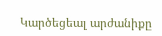Կարծեցեալ արժանիքը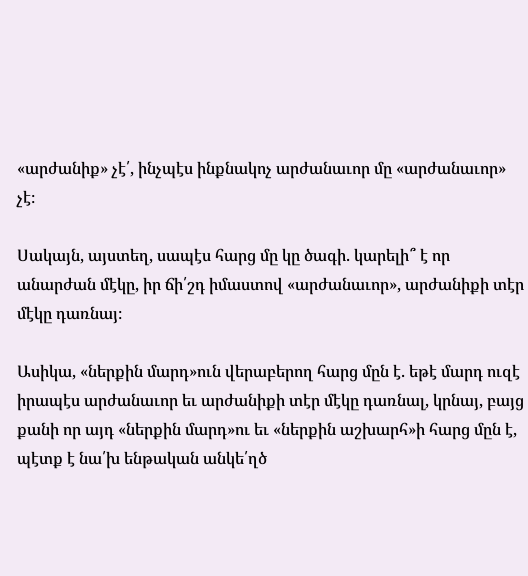«արժանիք» չէ՛, ինչպէս ինքնակոչ արժանաւոր մը «արժանաւոր» չէ։

Սակայն, այստեղ, սապէս հարց մը կը ծագի. կարելի՞ է որ անարժան մէկը, իր ճի՛շդ իմաստով «արժանաւոր», արժանիքի տէր մէկը դառնայ։

Ասիկա, «ներքին մարդ»ուն վերաբերող հարց մըն է. եթէ մարդ ուզէ իրապէս արժանաւոր եւ արժանիքի տէր մէկը դառնալ, կրնայ, բայց քանի որ այդ «ներքին մարդ»ու եւ «ներքին աշխարհ»ի հարց մըն է, պէտք է նա՛խ ենթական անկե՛ղծ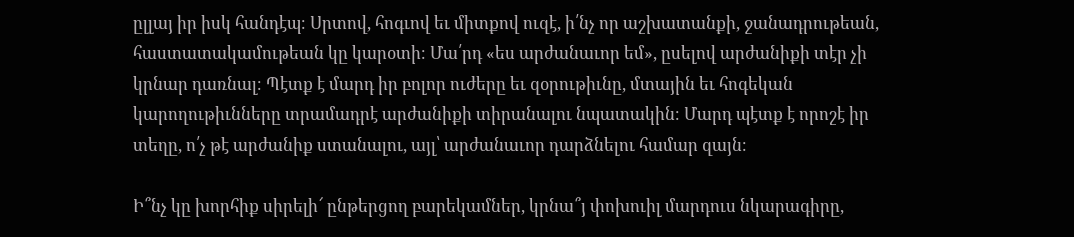ըլլայ իր իսկ հանդէպ։ Սրտով, հոգւով եւ միտքով ուզէ, ի՛նչ որ աշխատանքի, ջանադրութեան, հաստատակամութեան կը կարօտի։ Մա՛րդ «ես արժանաւոր եմ», ըսելով արժանիքի տէր չի կրնար դառնալ։ Պէտք է մարդ իր բոլոր ուժերը եւ զօրութիւնը, մտային եւ հոգեկան կարողութիւնները տրամադրէ արժանիքի տիրանալու նպատակին։ Մարդ պէտք է որոշէ իր տեղը, ո՛չ թէ արժանիք ստանալու, այլ՝ արժանաւոր դարձնելու համար զայն։

Ի՞նչ կը խորհիք սիրելի՜ ընթերցող բարեկամներ, կրնա՞յ փոխուիլ մարդուս նկարագիրը,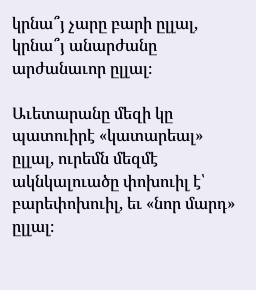կրնա՞յ չարը բարի ըլլալ, կրնա՞յ անարժանը արժանաւոր ըլլալ։

Աւետարանը մեզի կը պատուիրէ «կատարեալ» ըլլալ, ուրեմն մեզմէ ակնկալուածը փոխուիլ է՝ բարեփոխուիլ, եւ «նոր մարդ» ըլլալ։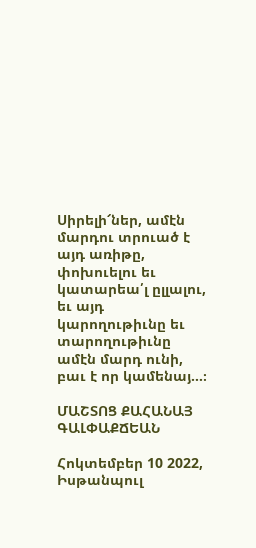Սիրելի՜ներ, ամէն մարդու տրուած է այդ առիթը, փոխուելու եւ կատարեա՛լ ըլլալու, եւ այդ կարողութիւնը եւ տարողութիւնը ամէն մարդ ունի, բաւ է որ կամենայ…։

ՄԱՇՏՈՑ ՔԱՀԱՆԱՅ ԳԱԼՓԱՔՃԵԱՆ

Հոկտեմբեր 10 2022, Իսթանպուլ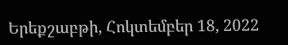Երեքշաբթի, Հոկտեմբեր 18, 2022